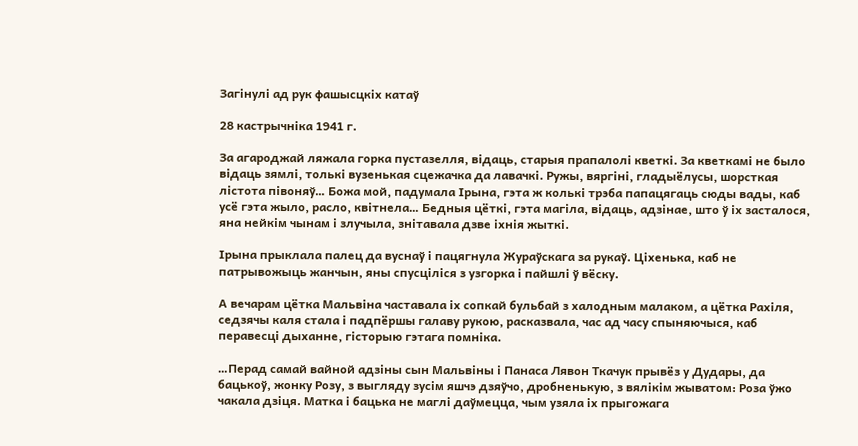Загінулі ад рук фашысцкіх катаў

28 кастрычніка 1941 г.

За агароджай ляжала горка пустазелля, відаць, старыя прапалолі кветкі. За кветкамі не было відаць зямлі, толькі вузенькая сцежачка да лавачкі. Ружы, вяргіні, гладыёлусы, шорсткая лістота півоняў… Божа мой, падумала Ірына, гэта ж колькі трэба папацягаць сюды вады, каб усё гэта жыло, расло, квітнела… Бедныя цёткі, гэта магіла, відаць, адзінае, што ў іх засталося, яна нейкім чынам і злучыла, знітавала дзве іхнія жыткі.

Ірына прыклала палец да вуснаў і пацягнула Жураўскага за рукаў. Ціхенька, каб не патрывожыць жанчын, яны спусціліся з узгорка і пайшлі ў вёску.

А вечарам цётка Мальвіна частавала іх сопкай бульбай з халодным малаком, а цётка Рахіля, седзячы каля стала і падпёршы галаву рукою, расказвала, час ад часу спыняючыся, каб перавесці дыханне, гісторыю гэтага помніка.

…Перад самай вайной адзіны сын Мальвіны і Панаса Лявон Ткачук прывёз у Дудары, да бацькоў, жонку Розу, з выгляду зусім яшчэ дзяўчо, дробненькую, з вялікім жыватом: Роза ўжо чакала дзіця. Матка і бацька не маглі даўмецца, чым узяла іх прыгожага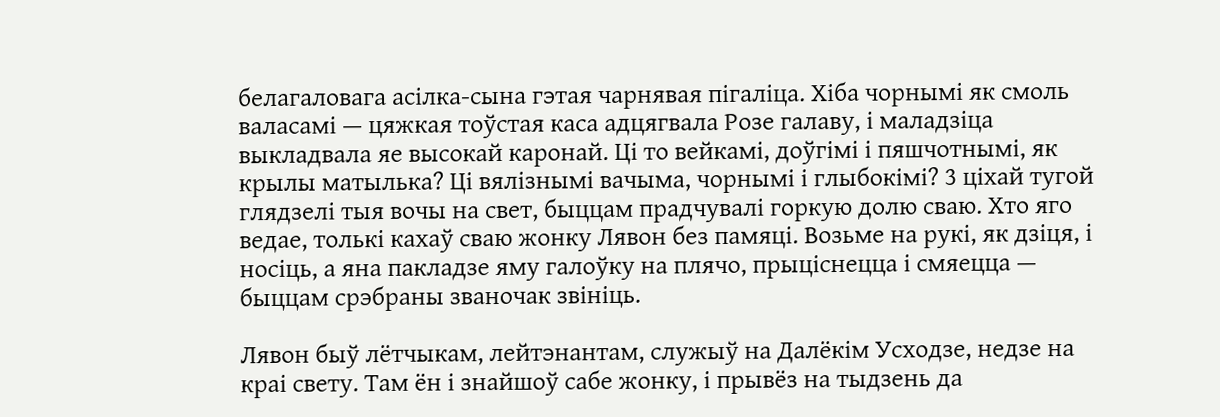белагаловага асілка-сына гэтая чарнявая пігаліца. Хіба чорнымі як смоль валасамі — цяжкая тоўстая каса адцягвала Розе галаву, і маладзіца выкладвала яе высокай каронай. Ці то вейкамі, доўгімі і пяшчотнымі, як крылы матылька? Ці вялізнымі вачыма, чорнымі і глыбокімі? 3 ціхай тугой глядзелі тыя вочы на свет, быццам прадчувалі горкую долю сваю. Хто яго ведае, толькі кахаў сваю жонку Лявон без памяці. Возьме на рукі, як дзіця, і носіць, а яна пакладзе яму галоўку на плячо, прыціснецца і смяецца — быццам срэбраны званочак звініць.

Лявон быў лётчыкам, лейтэнантам, служыў на Далёкім Усходзе, недзе на краі свету. Там ён і знайшоў сабе жонку, і прывёз на тыдзень да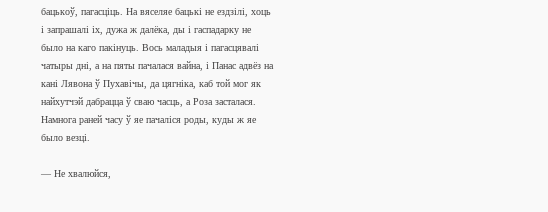бацькоў, пагасціць. На вяселяе бацькі не ездзілі, хоць і запрашалі іх, дужа ж далёка, ды і гаспадарку не было на каго пакінуць. Вось маладыя і пагасцявалі чатыры дні, а на пяты пачалася вайна, і Панас адвёз на кані Лявона ў Пухавічы, да цягніка, каб той мог як найхутчэй дабрацца ў сваю часць, а Роза засталася. Намнога раней часу ў яе пачаліся роды, куды ж яе было везці.

— Не хвалюйся,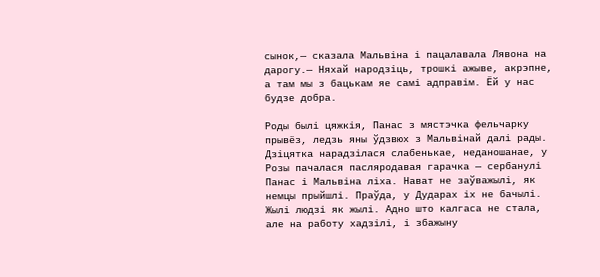сынок,— сказала Мальвіна і пацалавала Лявона на дарогу.— Няхай народзіць, трошкі ажыве, акрэпне, а там мы з бацькам яе самі адправім. Ёй у нас будзе добра.

Роды былі цяжкія, Панас з мястэчка фельчарку прывёз, ледзь яны ўдзвюх з Мальвінай далі рады. Дзіцятка нарадзілася слабенькае, неданошанае, у Розы пачалася пасляродавая гарачка — сербанулі Панас і Мальвіна ліха. Нават не заўважылі, як немцы прыйшлі. Праўда, у Дударах іх не бачылі. Жылі людзі як жылі. Адно што калгаса не стала, але на работу хадзілі, і збажыну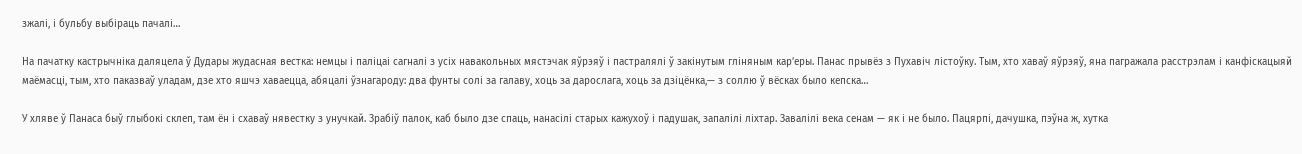зжалі, і бульбу выбіраць пачалі…

На пачатку кастрычніка даляцела ў Дудары жудасная вестка: немцы і паліцаі сагналі з усіх навакольных мястэчак яўрэяў і пастралялі ў закінутым гліняным кар’еры. Панас прывёз з Пухавіч лістоўку. Тым, хто хаваў яўрэяў, яна пагражала расстрэлам і канфіскацыяй маёмасці, тым, хто паказваў уладам, дзе хто яшчэ хаваецца, абяцалі ўзнагароду: два фунты солі за галаву, хоць за дарослага, хоць за дзіцёнка,— з соллю ў вёсках было кепска…

У хляве ў Панаса быў глыбокі склеп, там ён і схаваў нявестку з унучкай. Зрабіў палок, каб было дзе спаць, нанасілі старых кажухоў і падушак, запалілі ліхтар. Завалілі века сенам — як і не было. Пацярпі, дачушка, пэўна ж, хутка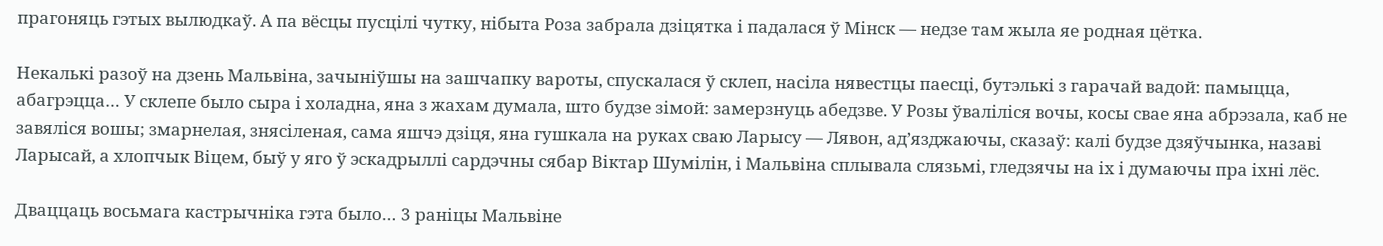прагоняць гэтых вылюдкаў. А па вёсцы пусцілі чутку, нібыта Роза забрала дзіцятка і падалася ў Мінск — недзе там жыла яе родная цётка.

Некалькі разоў на дзень Мальвіна, зачыніўшы на зашчапку вароты, спускалася ў склеп, насіла нявестцы паесці, бутэлькі з гарачай вадой: памыцца, абагрэцца… У склепе было сыра і холадна, яна з жахам думала, што будзе зімой: замерзнуць абедзве. У Розы ўваліліся вочы, косы свае яна абрэзала, каб не завяліся вошы; змарнелая, знясіленая, сама яшчэ дзіця, яна гушкала на руках сваю Ларысу — Лявон, ад’язджаючы, сказаў: калі будзе дзяўчынка, назаві Ларысай, а хлопчык Віцем, быў у яго ў эскадрыллі сардэчны сябар Віктар Шумілін, і Мальвіна сплывала слязьмі, гледзячы на іх і думаючы пра іхні лёс.

Дваццаць восьмага кастрычніка гэта было… 3 раніцы Мальвіне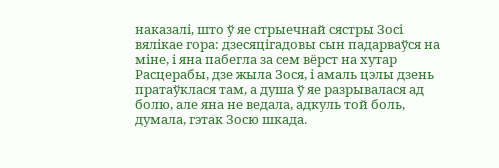наказалі, што ў яе стрыечнай сястры Зосі вялікае гора: дзесяцігадовы сын падарваўся на міне, і яна пабегла за сем вёрст на хутар Расцерабы, дзе жыла Зося, і амаль цэлы дзень пратаўклася там, а душа ў яе разрывалася ад болю, але яна не ведала, адкуль той боль, думала, гэтак Зосю шкада.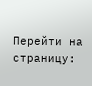Перейти на страницу: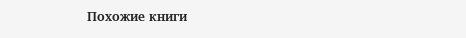Похожие книги